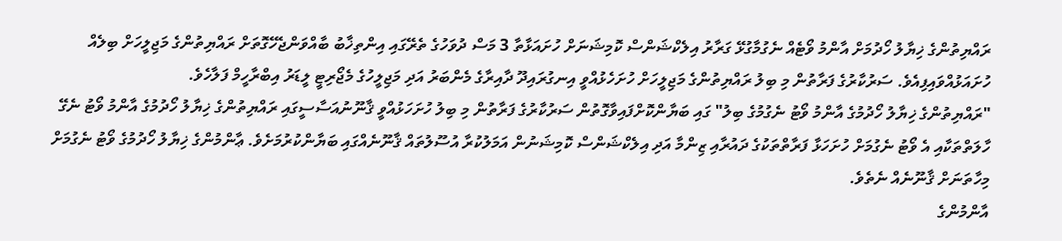ރައްޔިތުންގެ ޚިޔާލު ހޯދުމަށް އާންމު ވޯޓެއް ނެގުމާގުޅޭ ގަރާރު އިލެކްޝަންސް ކޮމިޝަނަށް ހުށައަޅާތާ 3 މަސް ދުވަހުގެ ތެރޭގައި އިންތިޚާބު ބާއްވަންޖެހޭގޮތަށް ރައްޔިތުންގެ މަޖިލީހަށް ބިލެއް ހުށައަޅުއްވައިފިއެވެ. ސަރުކާރުގެ ފަރާތުން މި ބިލު ރައްޔިތުންގެ މަޖިލީހަށް ހުށަހެޅުއްވީ އިނގުރައިދޫ ދާއިރާގެ މެންބަރު އަދި މަޖިލީހުގެ މެޖޯރިޓީ ލީޑަރު އިބްރާހީމް ފަލާހެވެ.
"ރައްޔިތުންގެ ޚިޔާލު ހޯދުމުގެ އާންމު ވޯޓު ނެގުމުގެ ބިލު" ގައި ބަޔާންކޮށްފައިވާގޮތުން ސަރުކާރުގެ ފަރާތުން މި ބިލު ހުށަހަޅުއްވީ ޤާނޫނުއަސާސީގައި ރައްޔިތުންގެ ޚިޔާލު ހޯދުމުގެ އާންމު ވޯޓު ނެގޭ ހާލަތްތަކާއި އެ ވޯޓު ނެގުމަށް ހުށަހަޅާ ފަރާތްތަކުގެ ދައުރާއި ޒިންމާ އަދި އިލެކްޝަންސް ކޮމިޝަނުން އަމަލުކުރާ އުސޫލުތައް ޤާނޫނެއްގައި ބަޔާންކުރުމަށެވެ. ޢާންމުންގެ ޚިޔާލު ހޯދުމުގެ ވޯޓު ނެގުމަށް މިހާތަނަށް ޤާނޫނެއް ނެތެވެ.
އާންމުންގެ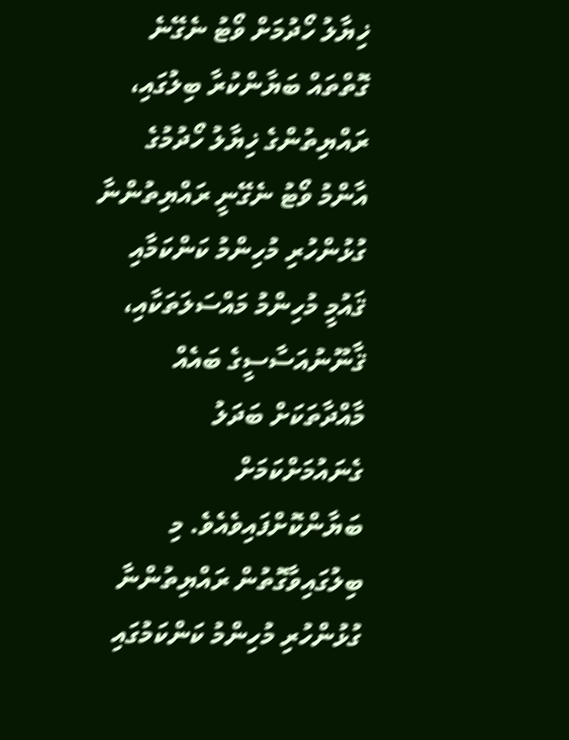ޚިޔާލު ހޯދުމަށް ވޯޓު ނެގޭނެ ގޮތްތައް ބަޔާންކުރާ ބިލުގައި، ރައްޔިތުންގެ ޚިޔާލު ހޯދުމުގެ އާންމު ވޯޓު ނެގޭނީ ރައްޔިތުންނާ ގުޅުންހުރި މުހިންމު ކަންކަމާއި ޤައުމީ މުހިންމު މައްސަލަތަކާއި، ޤާނޫނުއަސާސީގެ ބައެއް މާއްދާތަކަށް ބަދަލު ގެނައުމަށްކަމަށް ބަޔާންކޮށްފައިވެއެވެ. މި ބިލުގައިވާގޮތުން ރައްޔިތުންނާ ގުޅުންހުރި މުހިންމު ކަންކަމުގައި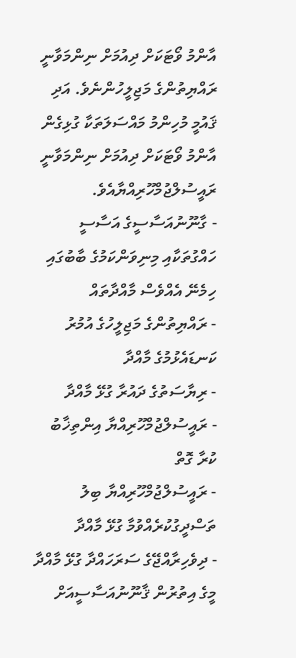އާންމު ވޯޓަކަށް ދިއުމަށް ނިންމަވާނީ ރައްޔިތުންގެ މަޖިލީހުންނެވެ. އަދި ޤައުމީ މުހިންމު މައްސަލަތަކާ ގުޅިގެން އާންމު ވޯޓަކަށް ދިއުމަށް ނިންމަވާނީ ރައީސުލްޖުމްހޫރިއްޔާއެވެ.
- ގާނޫނުއަސާސީގެ އަސާސީ ހައްގުތަކާއި މިނިވަންކަމުގެ ބާބުގައި ހިމެނޭ އެއްވެސް މާއްދާތައް
- ރައްޔިތުންގެ މަޖިލީހުގެ އުމުރު ކަނޑައެޅުމުގެ މާއްދާ
- ރިޔާސަތުގެ ދައުރާ ގުޅޭ މާއްދާ
- ރައީސުލްޖުމްހޫރިއްޔާ އިންތިޚާބު ކުރާ ގޮތް
- ރައީސުލްޖުމްހޫރިއްޔާ ބިލު ތަސްދީގުކުރެއްވުމާ ގުޅޭ މާއްދާ
- ދިވެހިރާއްޖޭގެ ސަރަހައްދާ ގުޅޭ މާއްދާ
މީގެ އިތުރުން ޤާނޫނުއަސާސީއަށް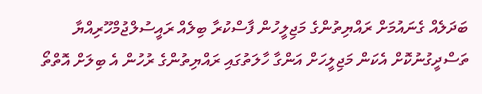ބަދަލެއް ގެނައުމަށް ރައްޔިތުންގެ މަޖިލީހުން ފާސްކުރާ ބިލެއް ރައީސުލްޖުމްހޫރިއްޔާ ތަސްދީގުނުކޮށް އެކަން މަޖިލީހަށް އަންގާ ހާލަތުގައި ރައްޔިތުންގެ ރުހުން އެ ބިލަށް އޮތްތޯ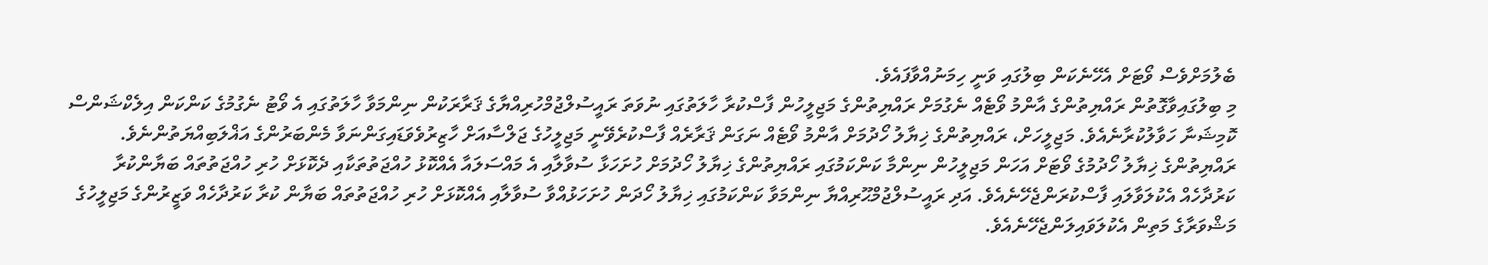ބެލުމަށްވެސް ވޯޓަށް އެހޭނެކަން ބިލުގައި ވަނީ ހިމަނުއްވާފައެވެ.
މި ބިލުގައިވާގޮތުން ރައްޔިތުންގެ އާންމު ވޯޓެއް ނެގުމަށް ރައްޔިތުންގެ މަޖިލީހުން ފާސްކުރާ ހާލަތުގައި ނުވަތަ ރައީސުލްޖުމްހުރިއްޔާގެ ޤަރާރަކުން ނިންމަވާ ހާލަތުގައި އެ ވޯޓު ނެގުމުގެ ކަންކަން އިލެކްޝަންސް ކޮމިޝަނާ ހަވާލުކުރާނެއެވެ. މަޖިލީހަށް، ރައްޔިތުންގެ ޚިޔާލު ހޯދުމަށް އާންމު ވޯޓެއް ނަގަން ޤަރާރެއް ފާސްކުރެވޭނީ މަޖިލީހުގެ ޖަލްސާއަށް ހާޒިރުވެވަޑައިގަންނަވާ މެންބަރުންގެ އަޣްލަބިއްޔަތުންނެވެ.
ރައްޔިތުންގެ ޚިޔާލު ހޯދުމުގެ ވޯޓަށް އަހަން މަޖިލީހުން ނިންމާ ކަންކަމުގައި ރައްޔިތުންގެ ޚިޔާލު ހޯދުމަށް ހުށަހަޅާ ސުވާލާއި އެ މައްސަލައާ އެއްކޮޅު ހުއްޖަތުތަކާއި ދެކޮޅަށް ހުރި ހުއްޖަތުތައް ބަޔާންކުރާ ކަރުދާހެއް އެކުލަވާލައި ފާސްކުރަންޖެހޭނެއެވެ. އަދި ރައީސުލްޖުމްޙޫރިއްޔާ ނިންމަވާ ކަންކަމުގައި ޚިޔާލު ހޯދަން ހުށަހަޅުއްވާ ސުވާލާއި އެއްކޮޅަށް ހުރި ހުއްޖަތުތައް ބަޔާން ކުރާ ކަރުދާހެއް ވަޒީރުންގެ މަޖިލީހުގެ މަޝްވަރާގެ މަތިން އެކުލަވައިލަންޖެހޭނެއެވެ.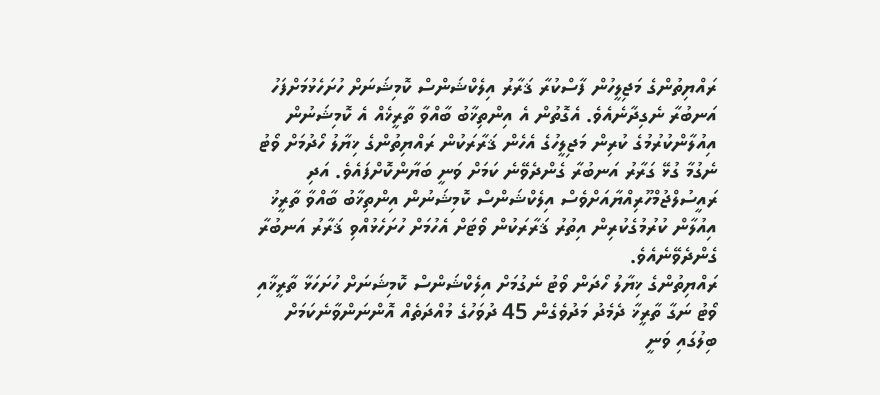ރައްޔިތުންގެ މަޖިލީހުން ފާސްކުރާ ޤަރާރު އިލެކްޝަންސް ކޮމިޝަނަށް ހުށަހެޅުމަށްފަހު އަނބުރާ ނެގިދާނެއެވެ. އެގޮތުން އެ އިންތިޚާބު ބާއްވާ ތާރީޚެއް އެ ކޮމިޝަނުން އިއުލާންކުރުމުގެ ކުރިން މަޖިލީހުގެ އެހެން ޤަރާރަކުން ރައްޔިތުންގެ ޚިޔާލު ހޯދުމަށް ވޯޓު ނެގުމާ ގުޅޭ ގަރާރު އަނބުރާ ގެންދެވޭނެ ކަމަށް ވަނީ ބަޔާންކޮށްފައެވެ. އަދި ރައީސުލްޖުމްހޫރިއްޔާއަށްވެސް އިލެކްޝަންސް ކޮމިޝަނުން އިންތިޚާބު ބާއްވާ ތާރީޚު އިއުލާން ކުރުމުގެކުރިން އިތުރު ޤަރާރަކުން ވޯޓަށް އެހުމަށް ހުށަހެޅުއްވި ޤަރާރު އަނބުރާ ގެންދެވޭނެއެވެ.
ރައްޔިތުންގެ ޚިޔާލު ހޯދަން ވޯޓު ނެގުމަށް އިލެކްޝަންސް ކޮމިޝަނަށް ހުށަހަޅާ ތާރީޚާއި ވޯޓު ނަގާ ތާރީޚާ ދެމެދު މަދުވެގެން 45 ދުވަހުގެ މުއްދަތެއް އޮންނަންވާނެކަމަށް ބިލުގައި ވަނީ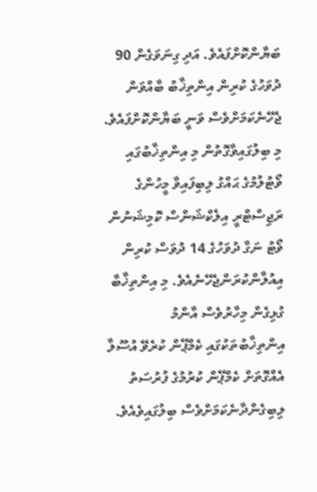ބަޔާންކޮށްފައެވެ. އަދި ގިނަވަގެން 90 ދުވަހުގެ ކުރިން އިންތިޚާބު ބާއްވަން ޖެހޭނެކަމަށްވެސް ވަނީ ބަޔާންކޮށްފައެވެ.
މި ބިލުގައިވާގޮތުން މި އިންތިޚާބުގައި ވޯޓުލުމުގެ ޙައްގު ލިބިފައިވާ މީހުންގެ ރަޖިސްޓްރީ އިލެކްޝަންސް ކޮމިޝަނުން ވޯޓު ނަގާ ދުވަހުގެ 14 ދުވަސް ކުރިން އިއުލާންކުރަންޖެހޭނެއެވެ. މި އިންތިޚާބާ ގުޅިގެން މިހާރުވެސް އާންމު އިންތިޚާބުތަކުގައި ކެމްޕޭން ކުރެވޭ އުސޫލާ އެއްގޮތަށް ކެމްޕޭން ކުރުމުގެ ފުރުސަތު ލިބިގެންދާނެކަމަށްވެސް ބިލުގައިވެއެވެ.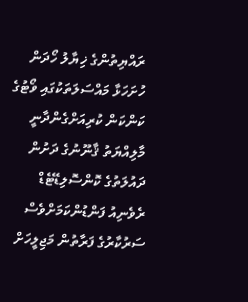ރައްޔިތުންގެ ޚިޔާލު ހޯދަން ހުށަހަޅާ މައްސަލަތަކުގައި ވޯޓުގެ ކަންކަން ކުރިއަށްގެންދާނީ މާލިއްޔަތު ޤާނޫނުގެ ދަށުން ދައުލަތުގެ ކޮންސޮލިޑޭޓެޑް ރެވެނިއު ފަންޑުންކަމަށްވެސް ސަރުކާރުގެ ފަރާތުން މަޖިލީހަށް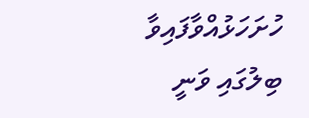ހުށަހަޅުއްވާފައިވާ ބިލުގައި ވަނީ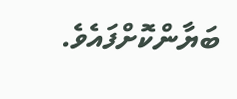ބަޔާންކޮށްފައެވެ.